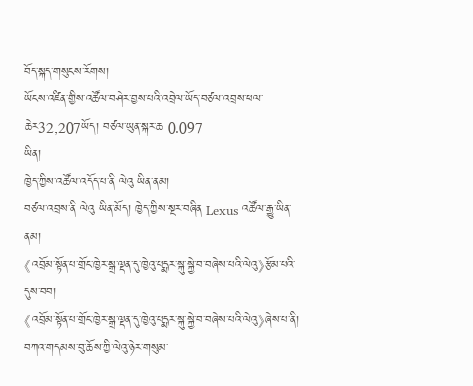བོད་སྐད་གསུངས་རོགས།
ཡོངས་འཛིན་གྱིས་འཚོལ་བཤེར་བྱས་པའི་འབྲེལ་ཡོད་བཙལ་འབྲས་ཕལ་ཆེར32,207ཡོད། བཙལ་ཡུན་སྐར་ཆ 0.097
ཡིན།
ཁྱེད་ཀྱིས་འཚོལ་འདོད་པ་ནི ལེའུ ཡིན་ནམ།
བཙལ་འབྲས་ནི ལེའུ ཡིན་མོད། ཁྱེད་ཀྱིས་སྔར་བཞིན Lexus འཚོལ་རྒྱུ་ཡིན་ནམ།
《འབྲོམ་སྟོན་པ་གྲོང་ཁྱེར་སྒྲ་ལྡན་དུ་ཁྱེའུ་པདྨར་སྐུ་སྐྱེ་བ་བཞེས་པའི་ལེའུ》རྩོམ་པའི་དུས་བབ།
《འབྲོམ་སྟོན་པ་གྲོང་ཁྱེར་སྒྲ་ལྡན་དུ་ཁྱེའུ་པདྨར་སྐུ་སྐྱེ་བ་བཞེས་པའི་ལེའུ》ཞེས་པ་ནི། བཀའ་གདམས་བུ་ཆོས་ཀྱི་ལེའུ་ཉེར་གསུམ་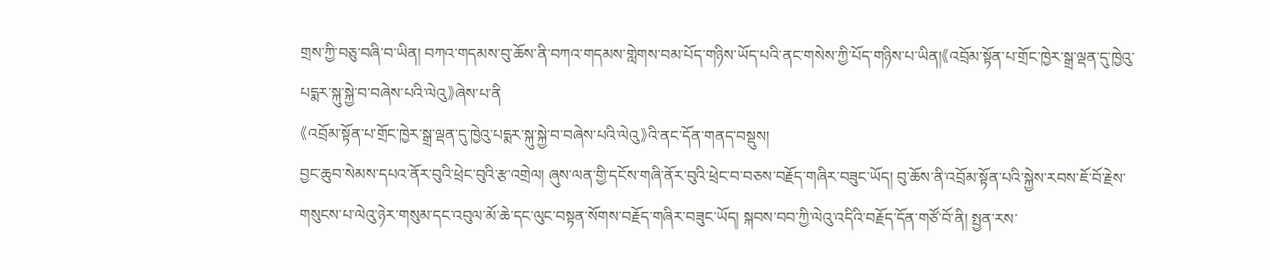གྲས་ཀྱི་བཅུ་བཞི་བ་ཡིན། བཀའ་གདམས་བུ་ཆོས་ནི་བཀའ་གདམས་གླེགས་བམ་པོད་གཉིས་ཡོད་པའི་ནང་གསེས་ཀྱི་པོད་གཉིས་པ་ཡིན།《འབྲོམ་སྟོན་པ་གྲོང་ཁྱེར་སྒྲ་ལྡན་དུ་ཁྱེའུ་པདྨར་སྐུ་སྐྱེ་བ་བཞེས་པའི་ལེའུ》ཞེས་པ་ནི
《འབྲོམ་སྟོན་པ་གྲོང་ཁྱེར་སྒྲ་ལྡན་དུ་ཁྱེའུ་པདྨར་སྐུ་སྐྱེ་བ་བཞེས་པའི་ལེའུ》འི་ནང་དོན་གནད་བསྡུས།
བྱང་ཆུབ་སེམས་དཔའ་ནོར་བུའི་ཕྲེང་བུའི་རྩ་འགྲེལ། ཞུས་ལན་གྱི་དངོས་གཞི་ནོར་བུའི་ཕྲེང་བ་བཅས་བརྗོད་གཞིར་བཟུང་ཡོད། བུ་ཆོས་ནི་འབྲོམ་སྟོན་པའི་སྐྱེས་རབས་ཇོ་བོ་རྗེས་གསུངས་པ་ལེའུ་ཉེར་གསུམ་དང་འབུལ་མོ་ཆེ་དང་ལུང་བསྟན་སོགས་བརྗོད་གཞིར་བཟུང་ཡོད། སྐབས་བབ་ཀྱི་ལེའུ་འདིའི་བརྗོད་དོན་གཙོ་བོ་ནི། སྤྱན་རས་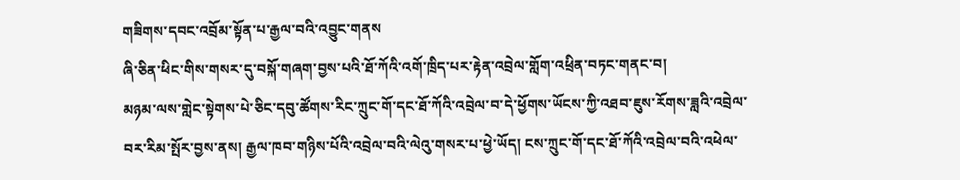གཟིགས་དབང་འབྲོམ་སྟོན་པ་རྒྱལ་བའི་འབྱུང་གནས
ཞི་ཅིན་ཕིང་གིས་གསར་དུ་བསྐོ་གཞག་བྱས་པའི་ཐོ་ཀོའི་འགོ་ཁྲིད་པར་རྟེན་འབྲེལ་གློག་འཕྲིན་བཏང་གནང་བ།
མཉམ་ལས་གླེང་སྟེགས་པེ་ཅིང་དབུ་ཚོགས་རིང་ཀྲུང་གོ་དང་ཐོ་ཀོའི་འབྲེལ་བ་དེ་ཕྱོགས་ཡོངས་ཀྱི་འཐབ་ཇུས་རོགས་ཟླའི་འབྲེལ་བར་རིམ་སྤོར་བྱས་ནས། རྒྱལ་ཁབ་གཉིས་པོའི་འབྲེལ་བའི་ལེའུ་གསར་པ་ཕྱེ་ཡོད། ངས་ཀྲུང་གོ་དང་ཐོ་ཀོའི་འབྲེལ་བའི་འཕེལ་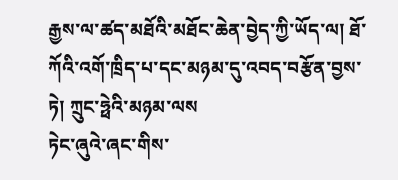རྒྱས་ལ་ཚད་མཐོའི་མཐོང་ཆེན་བྱེད་ཀྱི་ཡོད་ལ། ཐོ་ཀོའི་འགོ་ཁྲིད་པ་དང་མཉམ་དུ་འབད་བརྩོན་བྱས་ཏེ། ཀྲུང་ཧྥེའི་མཉམ་ལས
ཏེང་ཞུའེ་ཞང་གིས་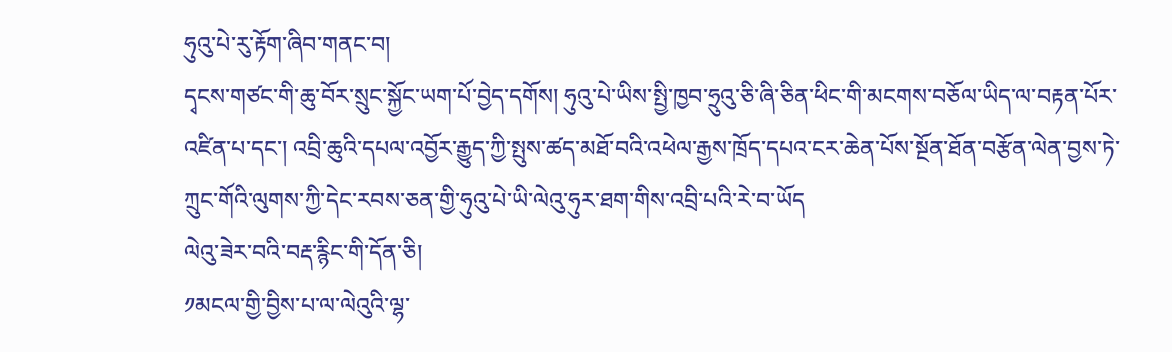ཧུའུ་པེ་རུ་རྟོག་ཞིབ་གནང་བ།
དྭངས་གཙང་གི་ཆུ་བོར་སྲུང་སྐྱོང་ཡག་པོ་བྱེད་དགོས། ཧུའུ་པེ་ཡིས་སྤྱི་ཁྱབ་ཧྲུའུ་ཅི་ཞི་ཅིན་ཕིང་གི་མངགས་བཅོལ་ཡིད་ལ་བརྟན་པོར་འཛིན་པ་དང་། འབྲི་ཆུའི་དཔལ་འབྱོར་རྒྱུད་ཀྱི་སྤུས་ཚད་མཐོ་བའི་འཕེལ་རྒྱས་ཁྲོད་དཔའ་ངར་ཆེན་པོས་སྔོན་ཐོན་བརྩོན་ལེན་བྱས་ཏེ་ཀྲུང་གོའི་ལུགས་ཀྱི་དེང་རབས་ཅན་གྱི་ཧུའུ་པེ་ཡི་ལེའུ་ཧུར་ཐག་གིས་འབྲི་པའི་རེ་བ་ཡོད
ལེའུ་ཟེར་བའི་བརྡ་རྙིང་གི་དོན་ཅི།
༡མངལ་གྱི་བྱིས་པ་ལ་ལེའུའི་ལྷ་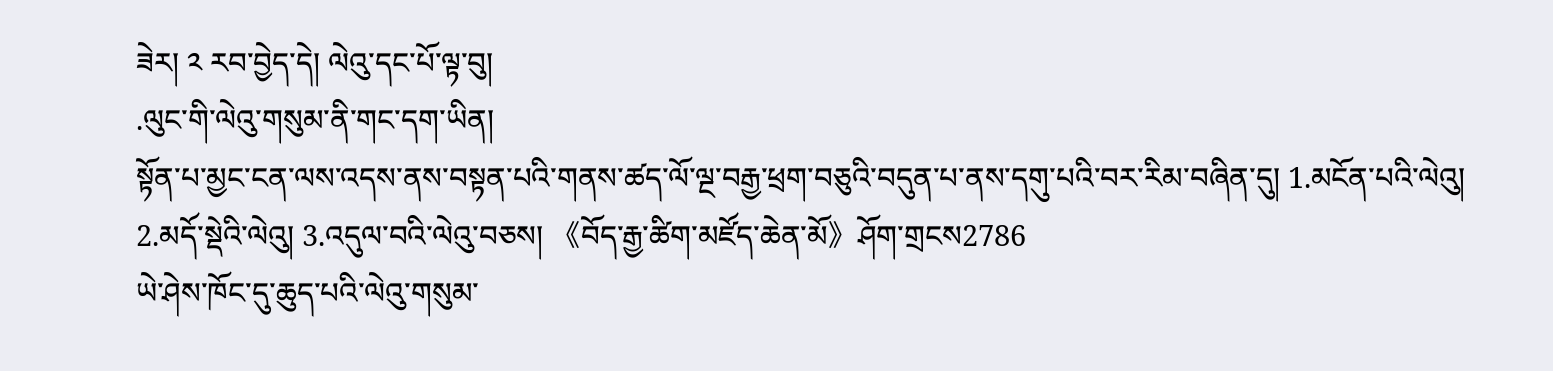ཟེར། ༢ རབ་བྱེད་དེ། ལེའུ་དང་པོ་ལྟ་བུ།
.ལུང་གི་ལེའུ་གསུམ་ནི་གང་དག་ཡིན།
སྟོན་པ་མྱང་ངན་ལས་འདས་ནས་བསྟན་པའི་གནས་ཚད་ལོ་ལྔ་བརྒྱ་ཕྲག་བཅུའི་བདུན་པ་ནས་དགུ་པའི་བར་རིམ་བཞིན་དུ། 1.མངོན་པའི་ལེའུ། 2.མདོ་སྡེའི་ལེའུ། 3.འདུལ་བའི་ལེའུ་བཅས། 《བོད་རྒྱ་ཚིག་མཛོད་ཆེན་མོ》ཤོག་གྲངས2786
ཡེ་ཤེས་ཁོང་དུ་ཆུད་པའི་ལེའུ་གསུམ་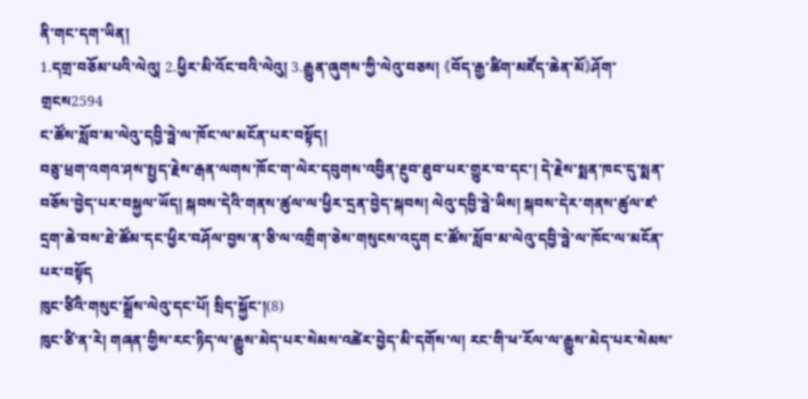ནི་གང་དག་ཡིན།
1.དགྲ་བཅོམ་པའི་ལེའུ། 2.ཕྱིར་མི་འོང་བའི་ལེའུ། 3.རྒྱུན་ཞུགས་ཀྱི་ལེའུ་བཅས། 《བོད་རྒྱ་ཚིག་མཛོད་ཆེན་མོ》ཤོག་གྲངས2594
ང་ཚོས་སློབ་མ་ལེའུ་དབྱི་ཧྥེ་ལ་ཁོང་ལ་མངོན་པར་བསྟོད།
བཅུ་ཕྲག་འགའ་ཤས་སྤྱད་རྗེས་རྒན་ལགས་ཁོང་ག་ལེར་དབུགས་འབྱིན་རྔུབ་ཐུབ་པར་གྱུར་བ་དང་། དེ་རྗེས་སྨན་ཁང་དུ་སྨན་བཅོས་བྱེད་པར་བསྐྱལ་ཡོད། སྐབས་དེའི་གནས་ཚུལ་ལ་ཕྱིར་དྲན་བྱེད་སྐབས། ལེའུ་དབྱི་ཧྥེ་ཡིས། སྐབས་དེར་གནས་ཚུལ་ཛ་དྲག་ཆེ་བས་ཐེ་ཚོམ་དང་ཕྱིར་བཤོལ་བྱས་ན་ཅི་ལ་འགྲིག་ཅེས་གསུངས་འདུག ང་ཚོས་སློབ་མ་ལེའུ་དབྱི་ཧྥེ་ལ་ཁོང་ལ་མངོན་པར་བསྟོད
ཁུང་ཙིའི་གསུང་སྒྲོས་ལེའུ་དང་པོ། སྲིད་སྐྱོང་།(8)
ཁུང་ཙི་ན་རེ། གཞན་གྱིས་རང་ཉིད་ལ་རྒྱུས་མེད་པར་སེམས་འཚེར་བྱེད་མི་དགོས་ལ། རང་གི་ཕ་རོལ་ལ་རྒྱུས་མེད་པར་སེམས་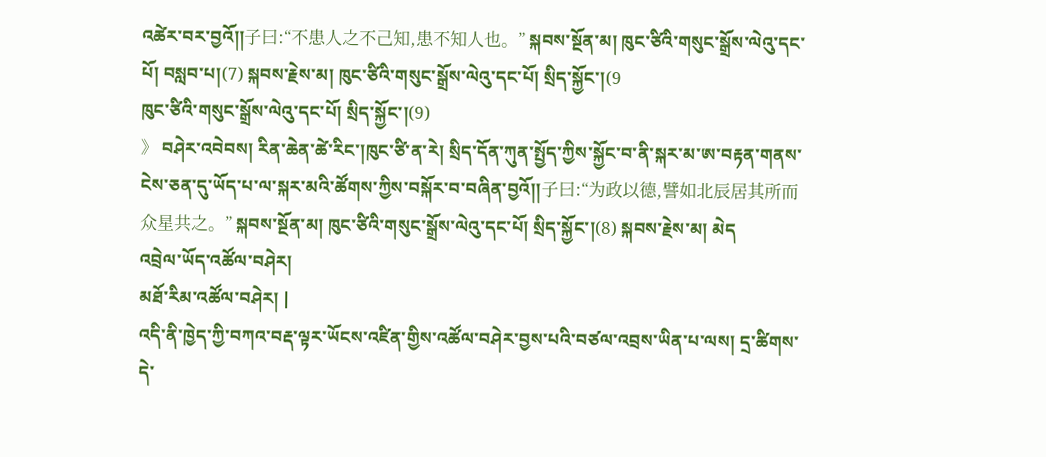འཚེར་བར་བྱའོ།།子曰:“不患人之不己知,患不知人也。” སྐབས་སྔོན་མ། ཁུང་ཙིའི་གསུང་སྒྲོས་ལེའུ་དང་པོ། བསླབ་པ།(7) སྐབས་རྗེས་མ། ཁུང་ཙིའི་གསུང་སྒྲོས་ལེའུ་དང་པོ། སྲིད་སྐྱོང་།(9
ཁུང་ཙིའི་གསུང་སྒྲོས་ལེའུ་དང་པོ། སྲིད་སྐྱོང་།(9)
》 བཤེར་འབེབས། རིན་ཆེན་ཚེ་རིང་།ཁུང་ཙི་ན་རེ། སྲིད་དོན་ཀུན་སྤྱོད་ཀྱིས་སྐྱོང་བ་ནི་སྐར་མ་ཨ་བརྟན་གནས་ངེས་ཅན་དུ་ཡོད་པ་ལ་སྐར་མའི་ཚོགས་ཀྱིས་བསྐོར་བ་བཞིན་བྱའོ།།子曰:“为政以德,譬如北辰居其所而众星共之。” སྐབས་སྔོན་མ། ཁུང་ཙིའི་གསུང་སྒྲོས་ལེའུ་དང་པོ། སྲིད་སྐྱོང་།(8) སྐབས་རྗེས་མ། མེད
འབྲེལ་ཡོད་འཚོལ་བཤེར།
མཐོ་རིམ་འཚོལ་བཤེར། |
འདི་ནི་ཁྱེད་ཀྱི་བཀའ་བརྡ་ལྟར་ཡོངས་འཛིན་གྱིས་འཚོལ་བཤེར་བྱས་པའི་བཙལ་འབྲས་ཡིན་པ་ལས། དྲ་ཚིགས་དེ་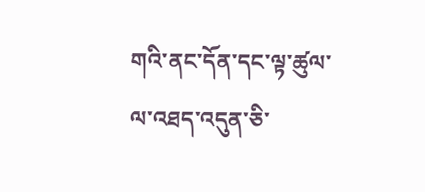གའི་ནང་དོན་དང་ལྟ་ཚུལ་ལ་འཐད་འདུན་ཅི་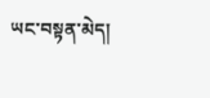ཡང་བསྟན་མེད།